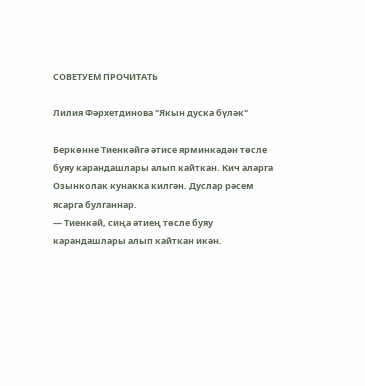СОВЕТУЕМ ПРОЧИТАТЬ

Лилия Фәрхетдинова "Якын дуска бүләк"

Беркөнне Тиенкәйгә әтисе ярминкәдән төсле буяу карандашлары алып кайткан. Кич аларга Озынколак кунакка килгән. Дуслар рәсем ясарга булганнар.
— Тиенкәй, сиңа әтиең төсле буяу карандашлары алып кайткан икән.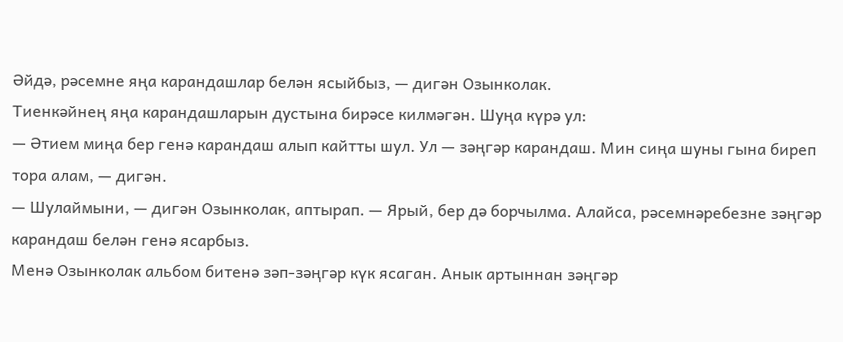Әйдә, рәсемне яңа карандашлар белән ясыйбыз, — дигән Озынколак.
Тиенкәйнең яңа карандашларын дустына бирәсе килмәгән. Шуңа күрә ул:
— Әтием миңа бер генә карандаш алып кайтты шул. Ул — зәңгәр карандаш. Мин сиңа шуны гына биреп тора алам, — дигән.
— Шулаймыни, — дигән Озынколак, аптырап. — Ярый, бер дә борчылма. Алайса, рәсемнәребезне зәңгәр карандаш белән генә ясарбыз.
Менә Озынколак альбом битенә зәп-зәңгәр күк ясаган. Анык артыннан зәңгәр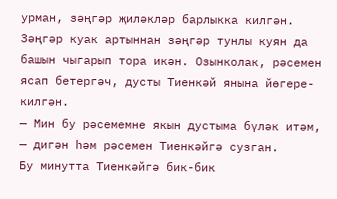урман, зәңгәр җиләкләр барлыкка килгән. Зәңгәр куак артыннан зәңгәр тунлы куян да башын чыгарып тора икән. Озынколак, рәсемен ясап бетергәч, дусты Тиенкәй янына йөгере- килгән.
— Мин бу рәсемемне якын дустыма бүләк итәм, — дигән һәм рәсемен Тиенкәйгә сузган.
Бу минутта Тиенкәйгә бик-бик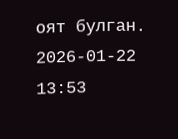оят булган.
2026-01-22 13:53